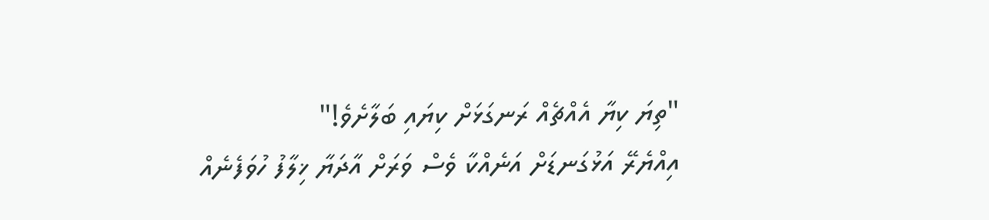"ތިޔަ ކިޔާ އެއްޗެއް ރަނގަޅަށް ކިޔައި ބަލާށެވެ!"
އިއްޔެރޭ އަޅުގަނޑަށް އަނެއްކާ ވެސް ވަރަށް އާދަޔާ ޚިލާފު ހުވަފެނެއް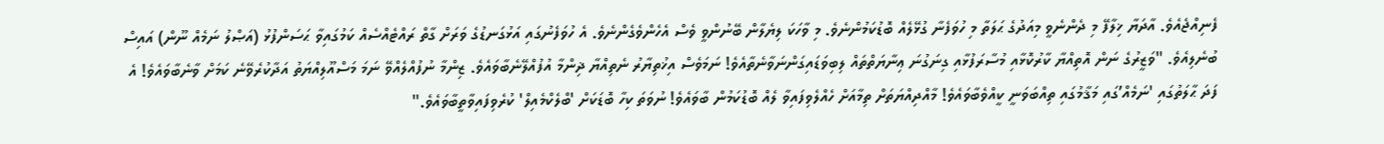ފެނިއްޖެއެވެ. އާދަޔާ ޚިލާފޭ މި ދެންނެވީ މިއަދުގެ ޙަލަތާ މި ހުވަފެނާ ގުޅޭލެއް ބޮޑުކަމުންނެވެ. މި ވާހަކަ ލިޔެލާން ބޭނުންވީ ވެސް އެހެންވެގެންނެވެ. އެ ހުވަފެނުގައި އަޅުގަނޑުގެ ވަރަށް ގާތް ރައްޓެއްސެއް ކަމުގައިވާ ޙަސަންފުޅު (އަޞްލު ނަމެއް ނޫން) އައިސް ބުނެލިއެވެ. "ވަޒީރުގެ ނަން އޮތިއްޔާ ކާރުކޮޅާއި މުސާރަފުޅާއި ގިނަގުނަ ޢިނާޔަތްތައް ލިބިވަޑައިގަންނަވާނެތާއެވެ! ނަމަވެސް އިޚުތިޔާރު ނެތިއްޔާ ޛިންމާ އުފުއްލޭނެބާވައެވެ. ޒިންމާ ނުފުއްލެއްވޭ ނަމަ މަސްއޫލިއްޔަތު އަދާކުރެވޭނެ ކަމަށް ވާނެބާވައެވެ! އެ ފަދަ ޙާލަތުގައި 'ނަމެއް’ގައި މަޤާމުގައި ތިއްބަވަނީ ކީއްވެބާވައެވެ! މާއްދިއްޔަތަށް ތިމާއަށް ހެއްލެވިފައިވާ ލެއް ބޮޑުކަމުން ބާވައެވެ! ނުވަތަ ކިހާ ބޮޑަކަށް 'ބްލެކްމެއިލް' ކުރެވިފައިވާތީބާވައެވެ."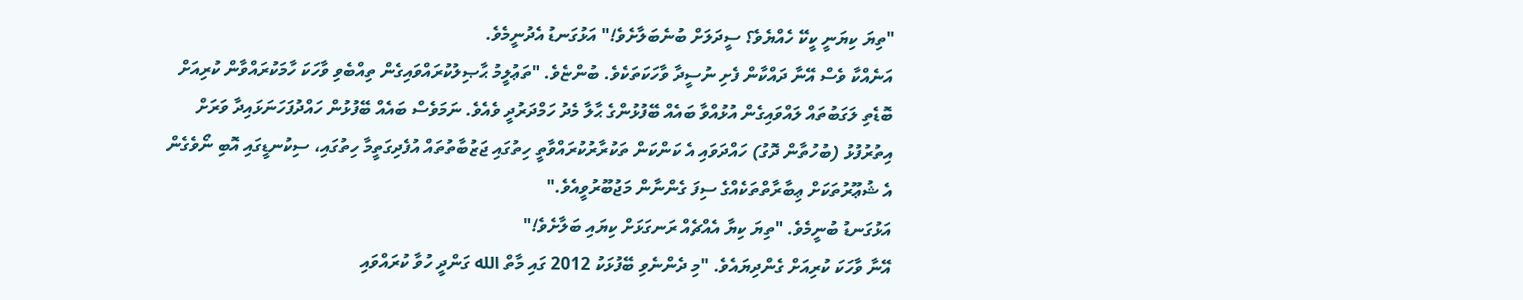"ތިޔަ ކިޔަނީ ކީކޭ ހެއްޔެވެ؟ ސީދަލަށް ބުނެބަލާށެވެ!" އަޅުގަނޑު އެދުނީމެވެ.
އަނެއްކާ ވެސް އޭނާ ދައްކާން ފެށި ނުސީދާ ވާހަކަތަކެވެ. ބުންޏެވެ. "ތަޢުލީމު ޙާޞިލުކުރައްވައިގެން ތިއްބެވި ވާހަކަ ހާމަކުރައްވާން ކުރިއަށް ބޮޑެތި ލަގަބުތައް ލައްވައިގެން އުޅުއްވާ ބައެއް ބޭފުޅުންގެ ޙާލާ މެދު ހަމްދަރުދީ ވެއެވެ. ނަމަވެސް ބައެއް ބޭފުޅުން ހައްދުފަހަނަޅައިދާ ވަރަށް އިތުރުފުޅު (ބުހުތާން ދޮގު) ހައްދަވައި އެ ކަންކަން ތަކުރާރުކުރައްވާތީ ހިތުގައި ޖަޒުބާތުތައް އުފެދިގަތީމާ ހިތުގައި، ސިކުނޑީގައި އޮބި ނޯވެގެން އެ ޝުޢޫރުތަކަށް ޢިބާރާތްތަކެއްގެ ސިފަ ގެންނާން މަޖުބޫރުވީއެވެ."
އަޅުގަނޑު ބުނީމެވެ. "ތިޔަ ކިޔާ އެއްޗެއް ރަނގަޅަށް ކިޔައި ބަލާށެވެ!"
އޭނާ ވާހަކަ ކުރިއަށް ގެންދިޔައެވެ. "މި ދެންނެވި ބޭފުޅަކު 2012 ގައި މާތް الله ގަންދީ ހުވާ ކުރައްވައި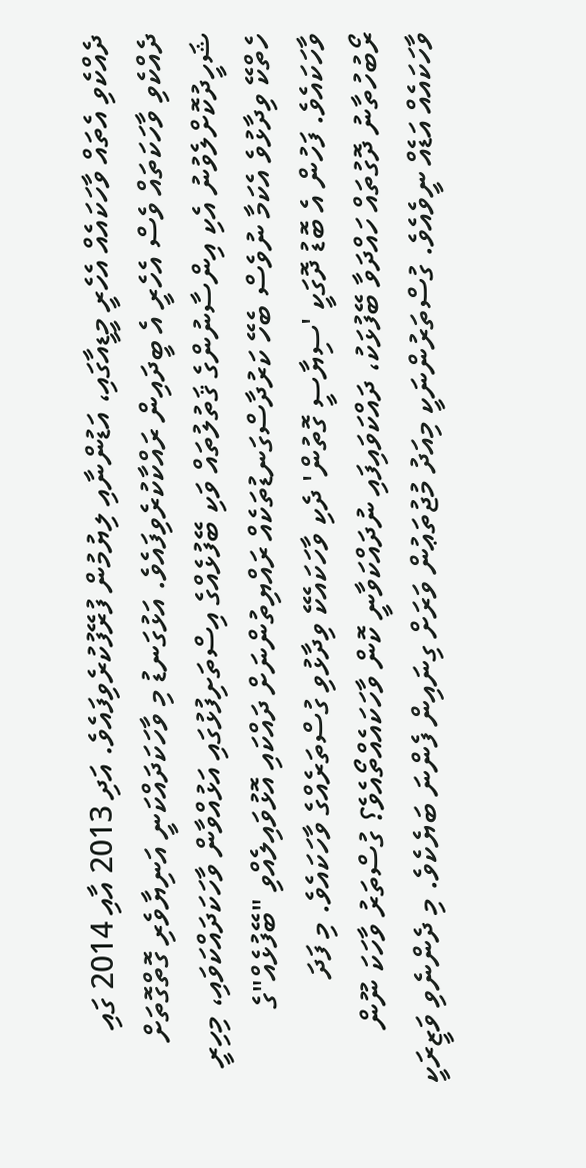ދެއްކެވި އެތައް ވާހަކައެއް އެހެރީ މީޑީއާގައި، އަޑުންނާއި ލިޔުމުން ފުރޭފުކުރެވިފައެވެ. އަދި 2013 އާއި 2014 ގައި ދެއްކެވި ވާހަކަތައް ވެސް އެހެރީ އެ ބީދައިން ރައްކާކުރެވިފައެވެ. އަޅުގަނޑު މި ވާހަކަދައްކަނީ އަނިޔާވެރި ގޮތްގޮތަށް ޝަހީދުކޮށްލެވުނު އެކި އިންސާނުންގެ ޤަތުލުތައް ވަކި ބޭފުޅެއްގެ އިސްތަށިފުޅުގައި އަޅުއްވާން ވާހަކަދައްކަވައި، މިހިރީ ހެތްކޭ ވިދާޅުވެ އެކަމާ ނުވެސް ބެހޭ ކަރުދާސްގަނޑުތަކެއް ރައްޔިތުންނަށް ދައްކައި އޮޅުވައިލެއްވި "ބޭފުޅެއް"ގެ ވާހަކައެވެ. ފަހުން އެ ބޮޑު ދޮގަކީ 'ސިޔާސީ ގޮތުން' ދެކި ވާހަކައެކޭ ވިދާޅުވި ގުސްތަރެއްގެ ވާހަކައެވެ. މި ފަދަ ރޯބުހުތާނު ދޮގުތައް ހައްދަވާ ބޭފުޅަކު، ދައްކަވައިފައި ނުދައްކަވާނީ ކޮން ވާހަކައެއްތޯއެވެ؟ ގުސްތަރު ވާހަކަ ނޫން ވާހަކައެއް އަޑެއް ނީވެއެވެ. ގުސްތަރުންނަކީ މިއަދު މުޖުތަޢުން ވަރަށް ގިނައިން ފެންނަ ބަޔެކެވެ. މި ދެންނެވި ވަޒީރަކީ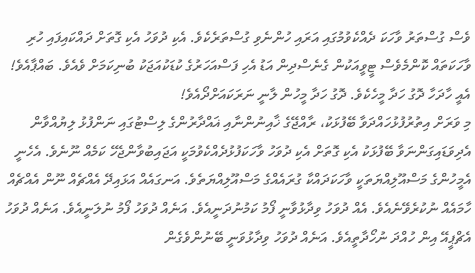ވެސް ގުސްތަރު ވާހަކަ ދެއްކެވުމުގައި އަރައި ހުންނެވި ގުސްތަރެކެވެ. އެކި ދުވަހު އެކި ގޮތަށް ދައްކައިފައި ހުރި ވާހަކަތައް ކޮންމެވެސް ޓީވީއަކުން ގެނެސްދިން އަޑު އެހި ފަސްއަހަރުގެ ކުޑަކުއަޖަކު ބުނިކަމަށް ވެއެވެ. ބައްޕާއެވެ! އެއީ ހާދަހާ ދޮގު ހަދާ މީހެކެވެ. ދޮގު ހަދާ މީހުން ލާނީ ނަރަކައަށްދޯއެވެ!
މި ވަރަށް އިތުރުފުޅުހައްދަވާ ބޭފުޅަކު، ރާއްޖޭގެ ޚާއިނުންނާއި ޣައްދާރުންގެ ލިސްޓުގައި ނަންފުޅު ލިޔުއްވާން އެދިވަޑައިގަންނަވާ ބޭފުޅަކު އެކި ގޮތަށް އެކި ދުވަހު ވާހަކަފުޅުދެއްކެވުމަކީ އަޖައިބުވާންޖެހޭ ކަމެއް ނޫނެވެ. އެހެނީ އެމީހުންގެ މަސްއޫލިއްޔަތަކީ ވާހަކަދައްކާ ގުރައެއްގެ މަސްއޫލިއްޔަތެވެ. އަނގައެއް އަޅައިދޭ އެއްޗެއް ނޫން އެއްޗެއް ހާމައެއް ނުކުރެވޭނެއެވެ. އެއް ދުވަހު ވިދާޅުވާނީ ފޯމު ކަމުނުދަނީއެވެ. އަނެއް ދުވަހު ފޯމު ނުލަނީއެވެ. އަނެއް ދުވަހު އެޗްޕީއޭ އިން ހުއްދަ ނުހޯދާތީއެވެ. އަނެއް ދުވަހު ވިދާޅުވަނީ ބޭނުންވެގެން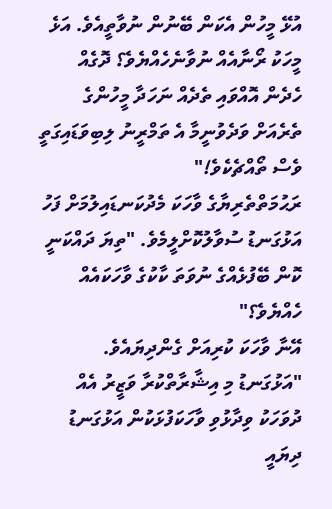އުޅޭ މީހުން އެކަން ބޭނުން ނުވާތީއެވެ. އަޅެ މީހަކު ރޯނާއެއް ނުވާނެހެއްޔެވެ؟ ދޮގެއް ހެދެން އޮއްވައި ތެދެއް ނަހަދާ މީހުންގެ ތެރެއަށް ވަދެވުނީމާ އެ ތަމްރީނު ލިބިވަޑައިގަތީ ވެސް ތޯއްޗެކެވެ!"
ރަޙުމަތްތެރިޔާގެ ވާހަކަ މެދުކަނޑައިލުމަށް ފަހު އަޅުގަނޑު ސުވާލުކޮށްލީމެވެ. "ތިޔަ ދައްކަނީ ކޮން ބޭފުޅެއްގެ ނުވަތަ ކާކުގެ ވާހަކައެއް ހެއްޔެވެ؟"
އޭނާ ވާހަކަ ކުރިއަށް ގެންދިޔައެވެ. "އަޅުގަނޑު މި އިޝާރާތްކުރާ ވަޒީރު އެއް ދުވަހަކު ވިދާޅުވި ވާހަކަފުޅަކުން އަޅުގަނޑު ދިޔައީ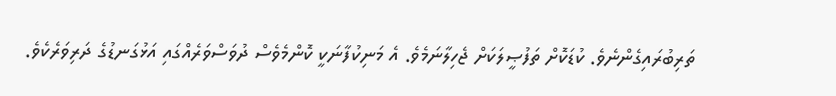ތަރިބުރައިގެންނެވެ. ކުޑަކޮށް ތަފުޞީލަކަށް ޖެހިލާނަމެވެ. އެ މަނިކުފާނަކީ ކޮންމެވެސް ދުވަސްވަރެއްގައި އަޅުގަނޑުގެ ދަރިވަރެކެވެ.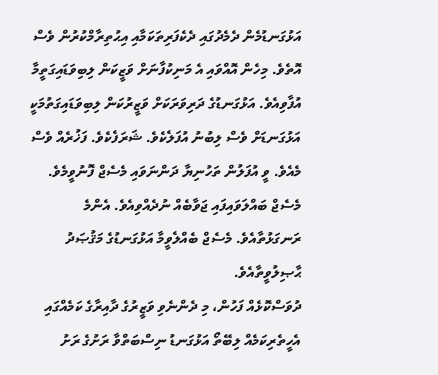އަޅުގަނޑުމެން ދެމެދުގައި ދެކެފަރިތަކަމާއި އިޙުތިރާމްކުރުން ވެސް އޮތެވެ. މިހެން އޮއްވައި އެ މަނިކުފާނަށް ވަޒީކަން ލިބިވަޑައިގަތީމާ އުފާވިއެވެ. އަޅުގަނޑުގެ ދަރިވަރަކަށް ވަޒީރުކަން ލިބިވަޑައިގަތުމަކީ އަޅުގަނޑަށް ވެސް ލިބުނު އުފަލެކެވެ. ޝަރަފެކެވެ. ފަޚުރެއް ވެސް މެއެވެ. ވީ އުފަލުން ތަހުނިޔާ ދަންނަވައި މެސެޖް ފޮނުވީމެވެ. މެސެޖް ބައްލަވައިފައި ޖަވާބެއް ނުދެއްވިއެވެ. އެންމެ ރަނގަޅުތާއެވެ. މެސެޖް ބެއްލެވީމާ އަޅުގަނޑުގެ މަޤުޞަދު ޙާޞިލުވީތާއެވެ.
ދުވަސްކޮޅެއް ފަހުން، މި ދެންނެވި ވަޒީރުގެ ދާއިރާގެ ކަމެއްގައި އެހީތެރިކަމެއް ލިބޭތޯ އަޅުގަނޑު ނިސްބަތްވާ ރަށުގެ ރަށު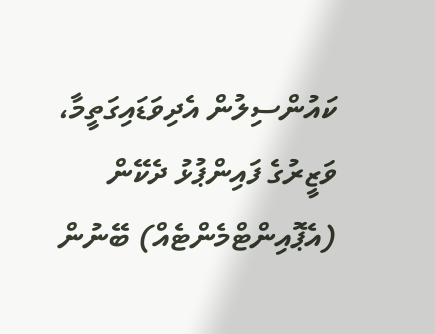ކައުންސިލުން އެދިވަޑައިގަތީމާ، ވަޒީރުގެ ފައިންޕުޅު ދެކޭން (އެޕޮއިންޓްމެންޓެއް) ބޭނުން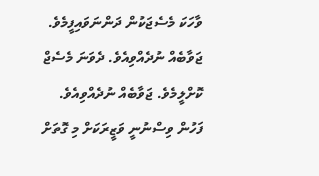ވާހަކަ މެސެޖަކުން ދަންނަވައިފީމެވެ. ޖަވާބެއް ނުދެއްވިއެވެ. ދެވަނަ މެސެޖް ކޮށްލީމެވެ. ޖަވާބެއް ނުދެއްވިއެވެ. ފަހުން ވިސްނުނީ ވަޒީރަކަށް މި ގޮތަށް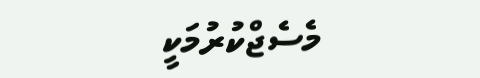މެސެޖްކުރުމަކީ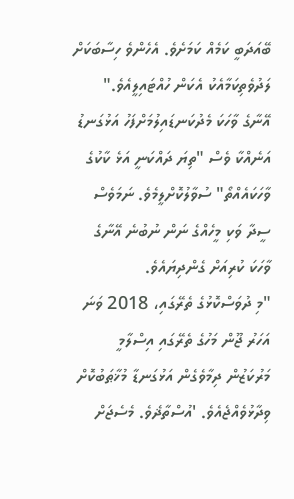ބޭއަދަބީ ކަމެއް ކަމަށެވެ. އެހެންވެ ހިސާބަކަށް ލަދުވެތިކަމާއެކު އެކަން ހުއްޓައިލީއެވެ."
އޭނާގެ ވާހަކަ މެދުކަނޑައިލުމަށްފަހު އަޅުގަނޑު އަނެއްކާ ވެސް "ތިޔަ ދައްކަނީ އަޅެ ކާކުގެ ވާހަކައެއްތޯ" ސުވާލުކޮށްލީމެވެ. ނަމަވެސް ސީދާ ވަކި މީހެއްގެ ނަން ނުބުނެ އޭނާގެ ވާހަކަ ކުރިއަށް ގެންދިޔައެވެ.
"މި ދުވަސްކޮޅުގެ ތެރޭގައި، 2018 ވަނަ އަހަރު ޖޫން މަހުގެ ތެރޭގައި އިސްލާމީ މަރުކަޒުން ދިމާވެގެން އަޅުގަނޑާ މުޚާޠަބުކޮށް ވިދާޅުވެއްޖެއެވެ. 'އުސްތާޛެވެ. މެސެޖަށް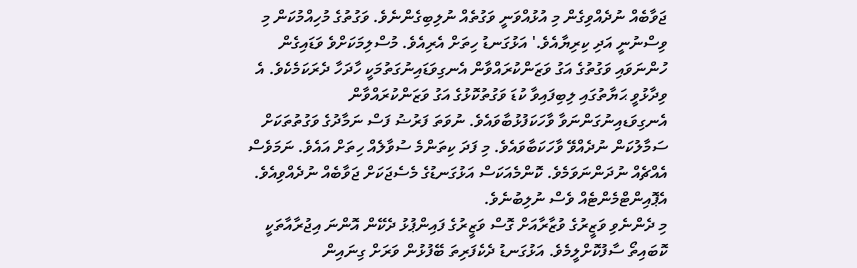ޖަވާބެއް ނުދެއްވިގެން މި އުޅުއްވަނީ ވަގުތެއް ނުލިބިގެންނެވެ. ވަގުތުގެ މުހިއްމުކަން މި ވިސްނުނީ އަދި ކިރިޔާއެވެ.' އަޅުގަނޑު ހިތަށް އެރިއެވެ. މުސްލިމަކަށްވެ ވަޑައިގެން ހުންނަވައި ވަގުތުގެ އަގު ވަޒަންކުރައްވާން އެނގިވަޑައިނުގަތުމަކީ ހާދަހާ ދެރަކަމެކެވެ. އެ ވިދާޅުވީ ޙަޔާތުގައި ލިބިފައިވާ ކުޑަ ވަގުތުކޮޅުގެ އަގު ވަޒަންކުރައްވާން އެނގިވަޑއިނުގަންނަވާ ވާހަކަފުޅުބާވައެވެ. ނުވަތަ ފަރުޟު ފަސް ނަމާދުގެ ވަގުތުތަކަށް ސަމާލުކަން ނުދެއްވޭ ވާހަކަބާވައެވެ. މި ފަދަ ކިތަންމެ ސުވާލެއް ހިތަށް އައެވެ. ނަމަވެސް އެއްޗެއް ނުދަންނަވަމެވެ. ކޮންމެއަކަސް އަޅުގަނޑުގެ މެސެޖަކަށް ޖަވާބެއް ނުދެއްވިއެވެ. އެޕޮއިންޓްމެންޓެއް ވެސް ނުލިބުނެވެ.
މި ދެންނެވި ވަޒީރުގެ ވުޒާރާއަށް ގޮސް ވަޒީރުގެ ފައިންޕުޅު ދެކޭން އޮންނަ އިޖުރާއާތަކީ ކޮބައިތޯ ސާފުކޮށްލީމެވެ. އަޅުގަނޑު ދެކެފަރިތަ ބޭފުޅުން ވަރަށް ގިނައިން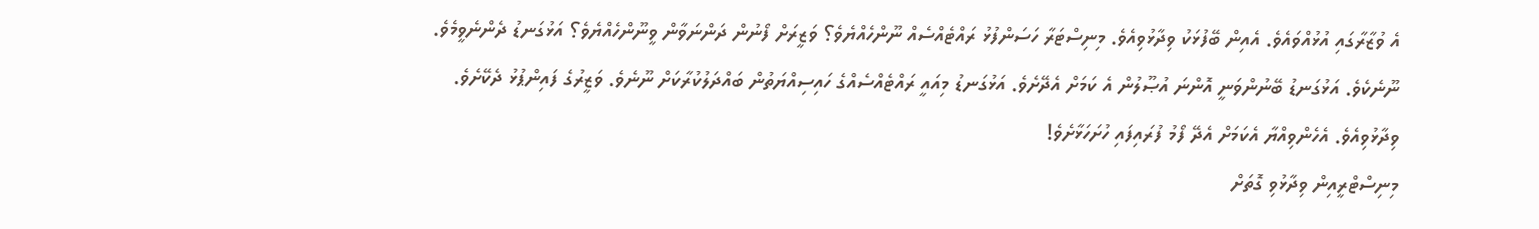އެ ވުޒާރާގައި އުޅުއްވައެވެ. އެއިން ބޭފުޅަކު ވިދާޅުވިއެވެ. މިނިސްޓަރާ ހަސަންފުޅު ރައްޓެއްސެއް ނޫންހެއްޔެވެ؟ ވަޒީރަށް ފޯނުން ދަންނަވާން ވީނޫންހެއްޔެވެ؟ އަޅުގަނޑު ދެންނެވީމެވެ. ނޫނެކެވެ. އަޅުގަނޑު ބޭނުންވަނީ އޮންނަ އުޞޫލުން އެ ކަމަށް އެދޭށެވެ. އަޅުގަނޑު މިއައީ ރައްޓެއްސެއްގެ ހައިސިއްޔަތުން ބައްދަލުކުރާކަށް ނޫނެވެ. ވަޒީރުގެ ފައިންޕުޅު ދެކޭށެވެ. ވިދާޅުވިއެވެ. އެހެންވިއްޔާ އެކަމަށް އެދޭ ފޯމު ފުރައިފައި ހުށަހަޅާށެވެ!
މިނިސްޓްރީއިން ވިދާޅުވި ގޮތަށް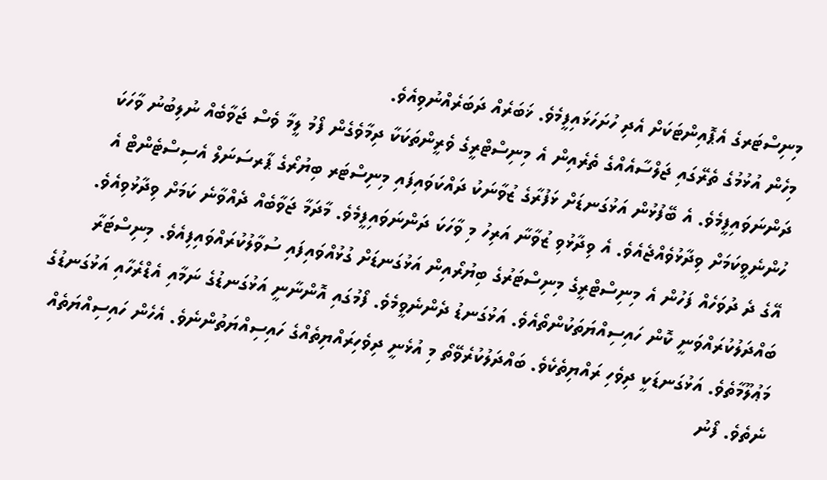މިނިސްޓަރގެ އެޕޮއިންޓަކަށް އެދި ހުށަހަޅައިފީމެވެ. ޚަބަރެއް ދަބަރެއްނުވިއެވެ.
މިހެން އުޅުމުގެ ތެރޭގައި ޖަލްސާއެއްގެ ތެރެއިން އެ މިނިސްޓްރީގެ ވެރީންތަކަކާ ދިމާވެގެން ފޯމު ލީމާ ވެސް ޖަވާބެއް ނުލިބުނު ވާހަކަ ދަންނަވައިފީމެވެ. އެ ބޭފުޅުން އަޅުގަނޑަށް ޅަފުރާގެ ޒުވާނަކު ދައްކަވައިފައި މިނިސްޓަރ ބިޔުރޯގެ ޕާރސަނަލް އެސިސްޓެންޓް އެ ހުންނެވީކަމަށް ވިދާޅުވެއްޖެއެވެ. އެ ވިދާޅުވި ޒުވާނާ އަރިހު މި ވާހަކަ ދަންނަވައިފީމެވެ. މާދަމާ ޖަވާބެއް ދެއްވާނެ ކަމަށް ވިދާޅުވިއެވެ.
އޭގެ ދެ ދުވަހެއް ފަހުން އެ މިނިސްޓްރީގެ މިނިސްޓަރުގެ ބިޔުރޯއިން އަޅުގަނޑަށް ގުޅުއްވައިފައި ސުވާލުކުރައްވައިފިއެވެ. މިނިސްޓަރާ ބައްދަލުކުރައްވަނީ ކޮން ހައިސިއްޔަތަކުންތޯއެވެ. އަޅުގަނޑު ދެންނެވީމެވެ. ފޯމުގައި އޮންނާނީ އަޅުގަނޑުގެ ނަމާއި އެޑްރެހާއި އަޅުގަނޑުގެ މަޢުލޫމާތެވެ. އަޅުގަނޑަކީ ދިވެހި ރައްޔިތެކެވެ. ބައްދަލުކުރެވޭތޯ މި އުޅެނީ ދިވެހިރައްޔިތެއްގެ ހައިސިއްޔަތުންނެވެ. އެހެން ހައިސިއްޔަތެއް ނެތެވެ. ފޯނު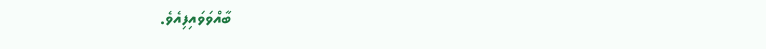ބާއްވަވައިފިއެވެ.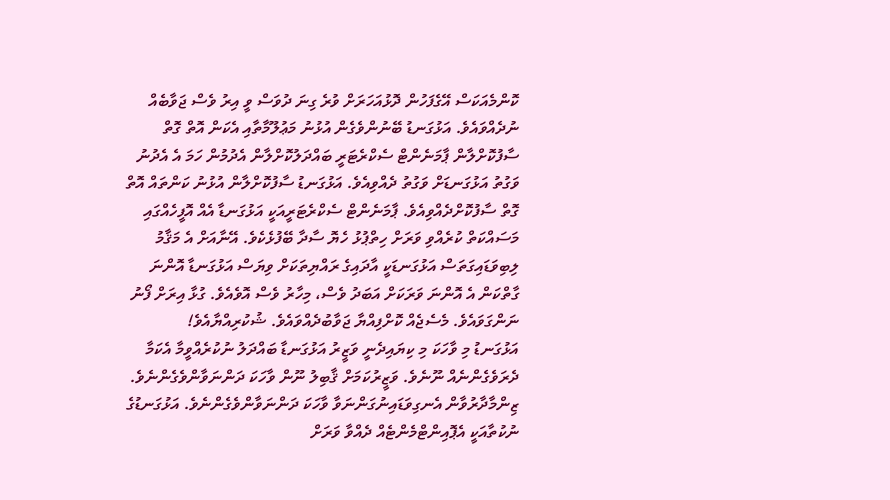ކޮންމެއަކަސް އޭގެފަހުން ދޮޅުއަހަރަށް ވުރެ ގިނަ ދުވަސް ވީ އިރު ވެސް ޖަވާބެއް ނުދެއްވައެވެ. އަޅުގަނޑު ބޭނުންވެގެން އުޅުނު މަޢުލޫމާތާއި އެކަން އޮތް ގޮތް ސާފުކޮށްލާން ޕާމަނެންޓް ސެކްރެޓަރީ ބައްދަލުކޮށްލާން އެދުމުން ހަމަ އެ އެދުނު ވަގުތު އަޅުގަނޑަށް ވަގުތު ދެއްވިއެވެ. އަޅުގަނޑު ސާފުކޮށްލާން އުޅުނު ކަންތައް އޮތް ގޮތް ސާފުކޮށްދެއްވިއެވެ. ޕާމަނެންޓް ސެކްރެޓަރީއަކީ އަޅުގަނޑާ އެއް އޮފީހެއްގައި މަސައްކަތް ކުރެއްވި ވަރަށް ހިތްޕުޅު ހެޔޮ ސާދާ ބޭފުޅެކެވެ. އޭނާއަށް އެ މަޤާމު ލިބިވަޑައިގަތަސް އަޅުގަނޑަކީ އާދައިގެ ރައްޔިތަކަށް ވިޔަސް އަޅުގަނޑާ އޮންނަ ގާތްކަން އެ އޮންނަ ވަރަކަށް އަބަދު ވެސް، މިހާރު ވެސް އޮވެއެވެ. ގުޅާ އިރަށް ފޯނު ނަންގަވައެވެ. މެސެޖެއް ކޮށްފިއްޔާ ޖަވާބުދެއްވައެވެ. ޝުކުރިއްޔާއެވެ!
އަޅުގަނޑު މި ވާހަކަ މި ކިޔައިދެނީ ވަޒީރު އަޅުގަނޑާ ބައްދަލު ނުކުރެއްވީމާ އެކަމާ ދެރަވެގެންނެއް ނޫނެވެ. ވަޒީރުކަމަށް ޤާބިލު ނޫން ވާހަކަ ދަންނަވާންވެގެންނެވެ. ޒިންމާދާރުވާން އެނގިވަޑައިނުގަންނަވާ ވާހަކަ ދަންނަވާންވެގެންނެވެ. އަޅުގަނޑުގެ ނުކުތާއަކީ އެޕޮއިންޓްމެންޓެއް ދެއްވާ ވަރަށް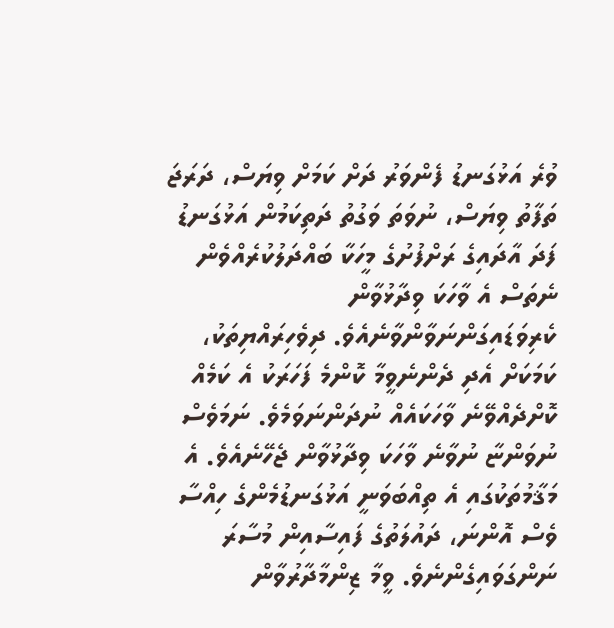ވުރެ އަޅުގަނޑު ފެންވަރު ދަށް ކަމަށް ވިޔަސް، ދަރަޖަ ތަފާތު ވިޔަސް، ނުވަތަ ވަގުތު ދަތިކަމުން އަޅުގަނޑު ފަދަ އާދައިގެ ރަށްފުށުގެ މީހަކާ ބައްދަލުކުރެއްވެން ނެތަސް އެ ވާހަކަ ވިދާޅުވާން ކެރިވަޑައިގަންނަވާންވާނެއެވެ. ދިވެހިރައްޔިތަކު، ކަމަކަށް އެދި ދެންނެވީމާ ކޮންމެ ފަހަރަކު އެ ކަމެއް ކޮށްދެއްވޭނެ ވާހަކައެއް ނުދަންނަވަމެވެ. ނަމަވެސް ނުވަންޏާ ނުވާނެ ވާހަކަ ވިދާޅުވާން ޖެހޭނެއެވެ. އެ މަޤާމުތަކުގައި އެ ތިއްބަވަނީ އަޅުގަނޑުމެންގެ ހިއްސާ ވެސް އޮންނަ، ދައުލަތުގެ ފައިސާއިން މުސާރަ ނަންގަވައިގެންނެވެ. ވީމާ ޒިންމާދާރުވާން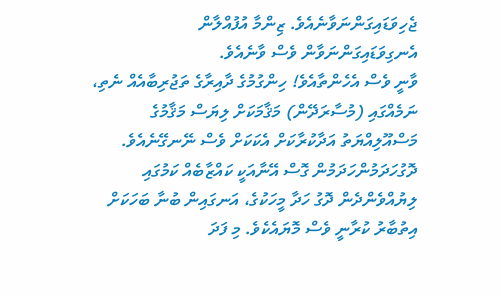ޖެހިވަޑައިގަންނަވާނެއެވެ. ޒިންމާ އުފުއްލާން އެނގިވަޑައިގަންނަވާން ވެސް ވާނެއެވެ.
ވާނީ ވެސް އެހެންތާއެވެ! ހިންގުމުގެ ދާއިރާގެ ތަޖުރިބާއެއް ނެތި، ނަމެއްގައި (މުސާރަދޭން) މަޤާމަކަށް ލިޔަސް މަޤާމުގެ މަސްއޫލިއްޔަތު އަދާކުރާކަށް އެކަކަށް ވެސް ނޭނގޭނެއެވެ. ދޮގުހަދަމުންހަދަމުން ގޮސް އޭނާއަކީ ކައްޒާބެއް ކަމުގައި ލިޔުއްވެންދެން ދޮގު ހަދާ މީހަކުގެ، އަނގައިން ބުނާ ބަހަކަށް އިތުބާރު ކުރާނީ ވެސް މޮޔައެކެވެ. މި ފަދަ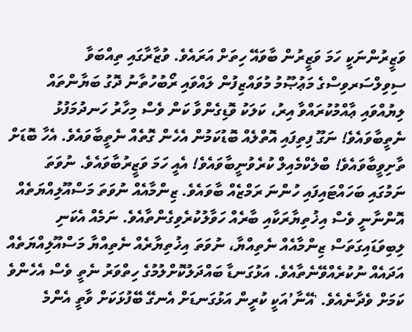ވަޒީރުންނަކީ ހަމަ ވަޒީރުން ބާވައޭ ހިތަށް އަރައެވެ. ވުޒާރާގައި ތިއްބަވާ ސިވިލްސަރވިސްގެ މަޢުޞޫމު މުވައްޒިފުން ލައްވައި ރޯބުހުތާނު ދޮގު ބަޔާންތައް ލިޔުއްވައި ޢާއްމުކުރައްވާ އިރު، ކަލަކު ވޮޑިގެންވާ ކަން ވެސް މިހާރު ހަނދުމަފުޅު ނެތީބާވައެވެ! ނަގޫ ފިތިފައި އޮތްލެއް ބޮޑުކަމުން އެހެން ގޮތެއް ނެތީބާވައެވެ. އެހާ ބޮޑަށް ތާށިވީބާވައެވެ! ބްލެކްމެއިލް ކުރެވުނީބާވައެވެ! އެއީ ހަމަ ވަޒީރުބާވައެވެ. ނުވަތަ ނަމުގައި ބަހައްޓައިފައި ހުންނަ ރަމްޒެއް ބާވައެވެ. ޒިންމާއެއް ނުވަތަ މަސްއޫލިއްޔަތެއް އޮންނާނީ ވެސް އިޚުތިޔާރަކާއި ބާރެއް ހަވާލުކުރެވިގެންތާއެވެ. ނަމެއް އެކަނި ލިބިވަޑައިގަތަސް ޒިންމާއެއް ނެތިއްޔާ، ނުވަތަ އިޚުތިޔާރެއް ނެތިއްޔާ މަސްއޫލިއްޔަތެއް އަދައެއް ނުކުރެއްވޭނެތާއެވެ. އަޅުގަނޑާ ބައްދަލުކޮށްލުމުގެ ހިތްވަރު ނެތީ ވެސް އެހެންވެ ކަމަށް ވެދާނެއެވެ. 'އޭނާ’އަކީ ކުރީން އަޅުގަނޑަށް އެނގޭ ބޭފުޅަކަށް ވާތީ އެންމެ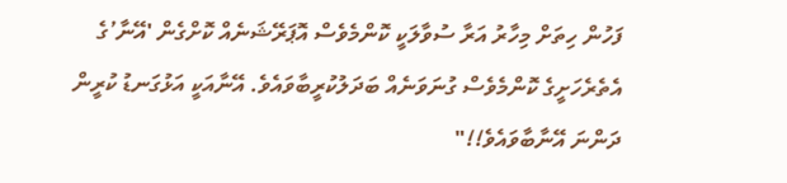ފަހުން ހިތަށް މިހާރު އަރާ ސުވާލަކީ ކޮންމެވެސް އޮޕަރޭޝަނެއް ކޮށްގެން 'އޭނާ’ގެ އެތެރެހަށީގެ ކޮންމެވެސް ގުނަވަނެއް ބަދަލުކުރީބާވައެވެ. އޭނާއަކީ އަޅުގަނޑު ކުރީން ދަންނަ އޭނާބާވައެވެ!!"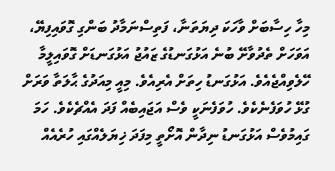މިހާ ހިސާބަށް ވާހަކަ ދިޔަތަނާ، ފަތިސްނަމާދު ބަންގި ގޮވައިފިޔޭ، އަވަހަށް ތެދުވާށޭ ބުނެ އަޅުގަނޑުގެ ޒައުޖު އަޅުގަނޑަށް ގޮވައިލީމާ ހޭލެވިއްޖެއެވެ. އަޅުގަނޑު ހިތަށް އެރިއެވެ. މިއީ މިއަދުގެ ޙާލަތާ ވަރަށް ގުޅޭ ހުވަފެނެކެވެ. ހުވަފެނަކީ ވެސް އަޖައިބެއް ފަދަ އެއްޗެކެވެ. ހަމަ ގައިމުވެސް އަޅުގަނޑު ނިދާން އޮށޯތީ މިފަދަ ޚިޔަލެއްގައި ހުރެއެއް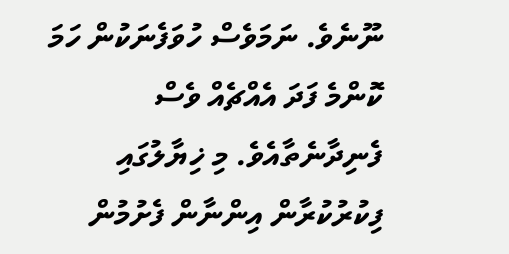ނޫނެވެ. ނަމަވެސް ހުވަފެނަކުން ހަމަ ކޮންމެ ފަދަ އެއްޗެއް ވެސް ފެނިދާނެތާއެވެ. މި ޚިޔާލުގައި ފިކުރުކުރާން އިންނާން ފެށުމުން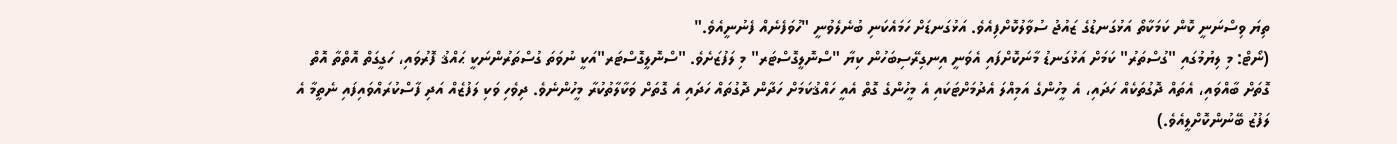ތިޔަ ވިސްނަނީ ކޮން ކަމަކާތޯ އަޅުގަނޑުގެ ޒައުޖު ސުވާލުކޮށްފިއެވެ. އަޅުގަނޑަށް ހަމައެކަނި ބުނެލެވުނީ "ހުވަފެނެއް ފެނުނީއެވެ."
(ނޯޓް: މި ލިޔުމުގައި "ގުސްތަރު" ކަމަށް އަޅުގަނޑު މާނަކޮށްފައި އެވަނީ އިނގިރޭސިބަހުން ކިޔާ "ސްނޮލީގޮސްޓަރ" މި ލަފުޒަށެވެ. "ސްނޮލީގޮސްޓަރ"އަކީ ނުވަތަ ގުސްތަރުންނަކީ ޙައްޤު ފޮރުވައި، ހަގީގަތް އޮތްތާ އޮތް ގޮތަށް ބާއްވައި، އެތައް ދޮގުތަކެއް ހަދައި، އެ މީހުންގެ އަމިއްލަ އެދުމަށްޓަކައި އެ މީހުންގެ ގޮތް އެއީ ހައްޤުކަމަށް ހަދާން ދޮގުތައް ހަދައި އެ ގޮތަށް ވަކާލާތުކުރާ މީހުންނެވެ. ދިވެހި ވަކި ލަފުޒެއް އަދި ފާސްކުރައްވައިފައި ނެތީމާ އެ ލަފުޒު ބޭނުންކޮށްލީއެވެ.)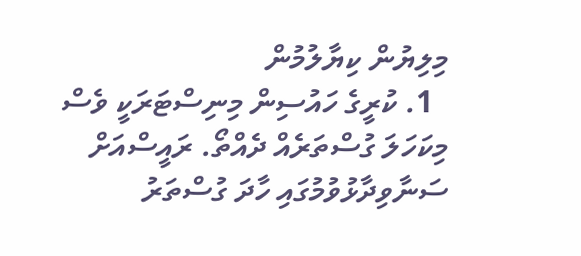މިލިޔުން ކިޔާލުމުން
  1. ކުރީގެ ހައުސިން މިނިސްޓަރަކީ ވެސް މިކަހަލަ ގުސްތަރެއް ދެއްތޯ. ރައީސްއަށް ސަނާވިދާޅުވުމުގައި ހާދަ ގުސްތަރު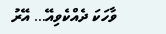ވާހަކަ ދެއްކެވިއޭ… އޭރު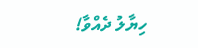ހިޔާލު ދެއްވާ!